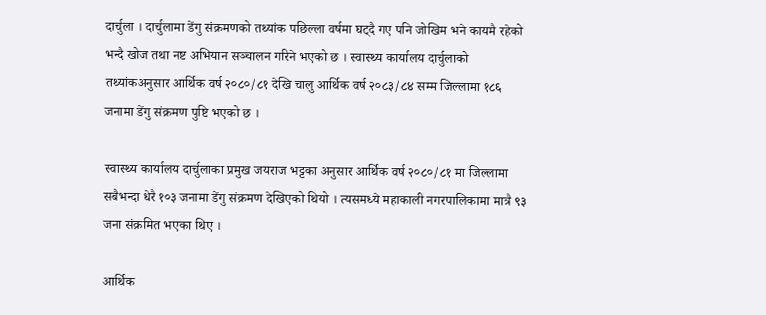दार्चुला । दार्चुलामा डेंगु संक्रमणको तथ्यांक पछिल्ला वर्षमा घट्दै गए पनि जोखिम भने कायमै रहेको भन्दै खोज तथा नष्ट अभियान सञ्चालन गरिने भएको छ । स्वास्थ्य कार्यालय दार्चुलाको तथ्यांकअनुसार आर्थिक वर्ष २०८०/८१ देखि चालु आर्थिक वर्ष २०८३/८४ सम्म जिल्लामा १८६ जनामा डेंगु संक्रमण पुष्टि भएको छ ।

स्वास्थ्य कार्यालय दार्चुलाका प्रमुख जयराज भट्टका अनुसार आर्थिक वर्ष २०८०/८१ मा जिल्लामा सबैभन्दा धेरै १०३ जनामा डेंगु संक्रमण देखिएको थियो । त्यसमध्ये महाकाली नगरपालिकामा मात्रै ९३ जना संक्रमित भएका थिए ।

आर्थिक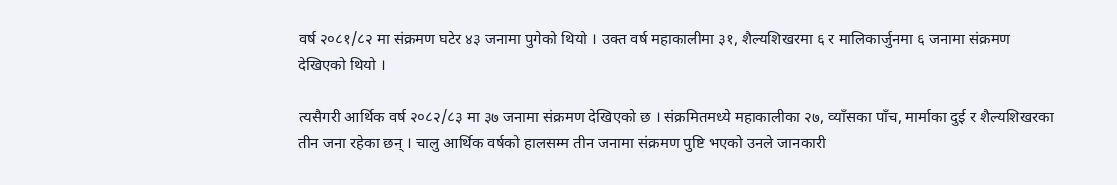वर्ष २०८१/८२ मा संक्रमण घटेर ४३ जनामा पुगेको थियो । उक्त वर्ष महाकालीमा ३१, शैल्यशिखरमा ६ र मालिकार्जुनमा ६ जनामा संक्रमण देखिएको थियो ।

त्यसैगरी आर्थिक वर्ष २०८२/८३ मा ३७ जनामा संक्रमण देखिएको छ । संक्रमितमध्ये महाकालीका २७, व्याँसका पाँच, मार्माका दुई र शैल्यशिखरका तीन जना रहेका छन् । चालु आर्थिक वर्षको हालसम्म तीन जनामा संक्रमण पुष्टि भएको उनले जानकारी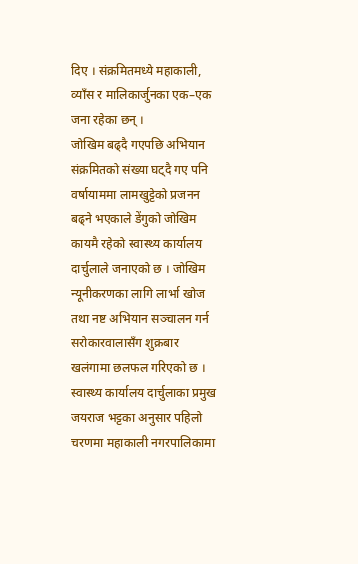दिए । संक्रमितमध्ये महाकाली, व्याँस र मालिकार्जुनका एक–एक जना रहेका छन् ।
जोखिम बढ्दै गएपछि अभियान
संक्रमितको संख्या घट्दै गए पनि वर्षायाममा लामखुट्टेको प्रजनन बढ्ने भएकाले डेंगुको जोखिम कायमै रहेको स्वास्थ्य कार्यालय दार्चुलाले जनाएको छ । जोखिम न्यूनीकरणका लागि लार्भा खोज तथा नष्ट अभियान सञ्चालन गर्न सरोकारवालासँग शुक्रबार खलंगामा छलफल गरिएको छ ।
स्वास्थ्य कार्यालय दार्चुलाका प्रमुख जयराज भट्टका अनुसार पहिलो चरणमा महाकाली नगरपालिकामा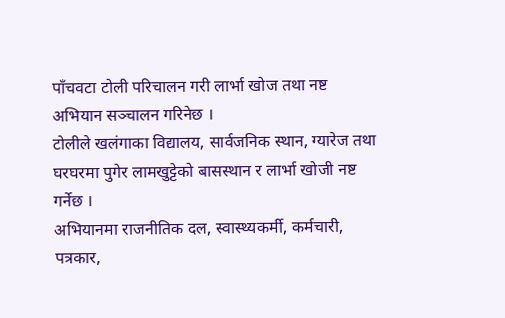पाँचवटा टोली परिचालन गरी लार्भा खोज तथा नष्ट अभियान सञ्चालन गरिनेछ ।
टोलीले खलंगाका विद्यालय, सार्वजनिक स्थान, ग्यारेज तथा घरघरमा पुगेर लामखुट्टेको बासस्थान र लार्भा खोजी नष्ट गर्नेछ ।
अभियानमा राजनीतिक दल, स्वास्थ्यकर्मी, कर्मचारी, पत्रकार,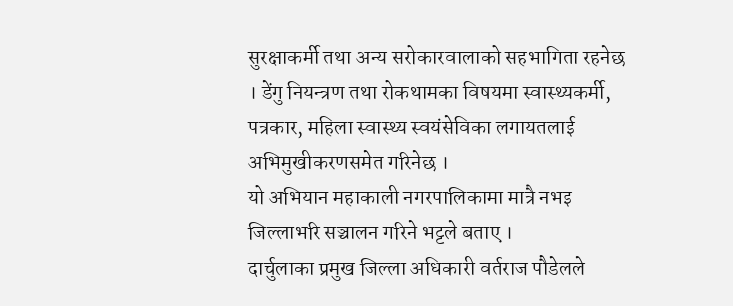सुरक्षाकर्मी तथा अन्य सरोकारवालाको सहभागिता रहनेछ । डेंगु नियन्त्रण तथा रोकथामका विषयमा स्वास्थ्यकर्मी, पत्रकार, महिला स्वास्थ्य स्वयंसेविका लगायतलाई अभिमुखीकरणसमेत गरिनेछ ।
यो अभियान महाकाली नगरपालिकामा मात्रै नभइ जिल्लाभरि सञ्चालन गरिने भट्टले बताए ।
दार्चुलाका प्रमुख जिल्ला अधिकारी वर्तराज पौडेलले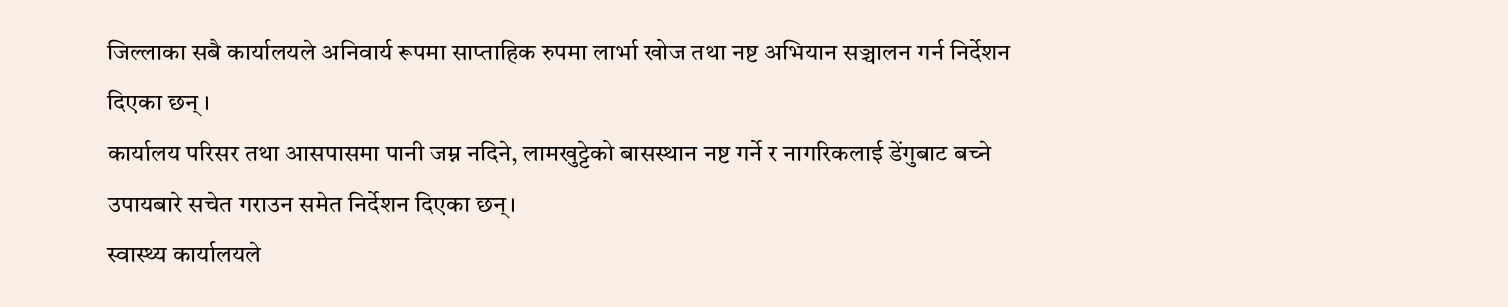जिल्लाका सबै कार्यालयले अनिवार्य रूपमा साप्ताहिक रुपमा लार्भा खोज तथा नष्ट अभियान सञ्चालन गर्न निर्देशन दिएका छन् ।
कार्यालय परिसर तथा आसपासमा पानी जम्न नदिने, लामखुट्टेको बासस्थान नष्ट गर्ने र नागरिकलाई डेंगुबाट बच्ने उपायबारे सचेत गराउन समेत निर्देशन दिएका छन्।
स्वास्थ्य कार्यालयले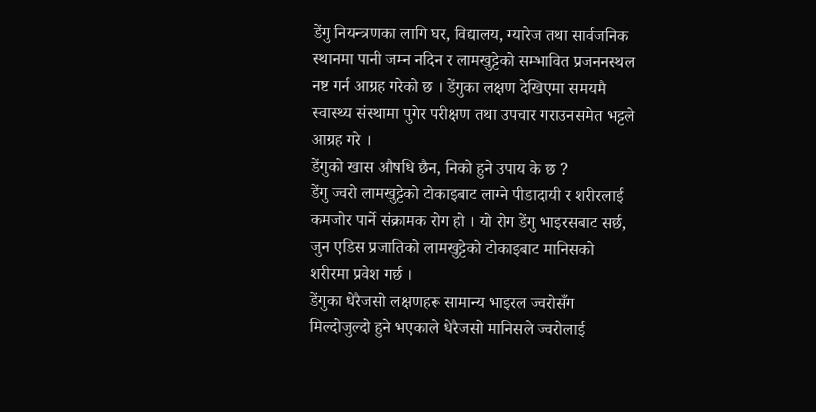डेंगु नियन्त्रणका लागि घर, विद्यालय, ग्यारेज तथा सार्वजनिक स्थानमा पानी जम्न नदिन र लामखुट्टेको सम्भावित प्रजननस्थल नष्ट गर्न आग्रह गरेको छ । डेंगुका लक्षण देखिएमा समयमै स्वास्थ्य संस्थामा पुगेर परीक्षण तथा उपचार गराउनसमेत भट्टले आग्रह गरे ।
डेंगुको खास औषधि छैन, निको हुने उपाय के छ ?
डेंगु ज्वरो लामखुट्टेको टोकाइबाट लाग्ने पीडादायी र शरीरलाई कमजोर पार्ने संक्रामक रोग हो । यो रोग डेंगु भाइरसबाट सर्छ, जुन एडिस प्रजातिको लामखुट्टेको टोकाइबाट मानिसको शरीरमा प्रवेश गर्छ ।
डेंगुका धेरैजसो लक्षणहरू सामान्य भाइरल ज्वरोसँग मिल्दोजुल्दो हुने भएकाले धेरैजसो मानिसले ज्वरोलाई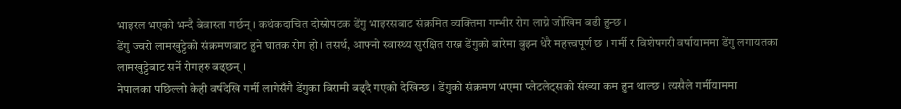भाइरल भएको भन्दै बेवास्ता गर्छन् । कथंकदाचित दोस्रोपटक डेंगु भाइरसबाट संक्रमित व्यक्तिमा गम्भीर रोग लाग्ने जोखिम बढी हुन्छ ।
डेंगु ज्वरो लामखुट्टेको संक्रमणबाट हुने घातक रोग हो । तसर्थ, आफ्नो स्वास्थ्य सुरक्षित राख्न डेंगुको बारेमा बुझ्न धेरै महत्त्वपूर्ण छ । गर्मी र विशेषगरी वर्षायाममा डेंगु लगायतका लामखुट्टेबाट सर्ने रोगहरु बढ्छन् ।
नेपालका पछिल्लो केही वर्षदेखि गर्मी लागेसँगै डेंगुका बिरामी बढ्दै गएको देखिन्छ । डेंगुको संक्रमण भएमा प्लेटलेट्सको संख्या कम हुन थाल्छ । त्यसैले गर्मीयाममा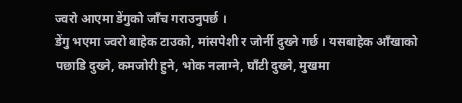ज्वरो आएमा डेंगुको जाँच गराउनुपर्छ ।
डेंगु भएमा ज्वरो बाहेक टाउको, मांसपेशी र जोर्नी दुख्ने गर्छ । यसबाहेक आँखाको पछाडि दुख्ने, कमजोरी हुने, भोक नलाग्ने, घाँटी दुख्ने, मुखमा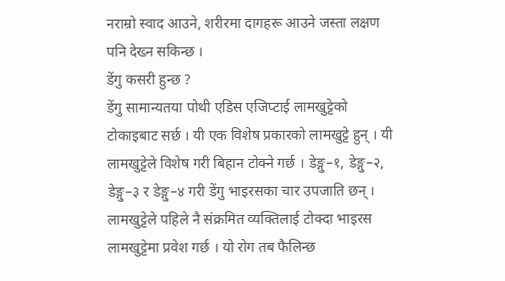नराम्रो स्वाद आउने, शरीरमा दागहरू आउने जस्ता लक्षण पनि देख्न सकिन्छ ।
डेंगु कसरी हुन्छ ?
डेंगु सामान्यतया पोथी एडिस एजिप्टाई लामखुट्टेको टोकाइबाट सर्छ । यी एक विशेष प्रकारको लामखुट्टे हुन् । यी लामखुट्टेले विशेष गरी बिहान टोक्ने गर्छ । डेङ्गु–१, डेङ्गु–२, डेङ्गु–३ र डेङ्गु–४ गरी डेंगु भाइरसका चार उपजाति छन् ।
लामखुट्टेले पहिले नै संक्रमित व्यक्तिलाई टोक्दा भाइरस लामखुट्टेमा प्रवेश गर्छ । यो रोग तब फैलिन्छ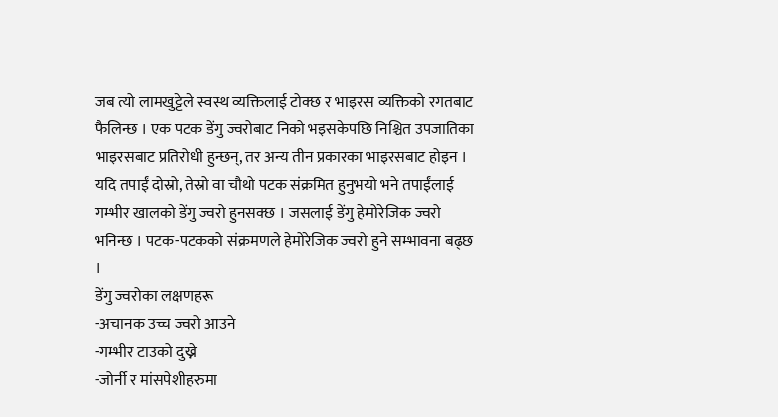जब त्यो लामखुट्टेले स्वस्थ व्यक्तिलाई टोक्छ र भाइरस व्यक्तिको रगतबाट फैलिन्छ । एक पटक डेंगु ज्वरोबाट निको भइसकेपछि निश्चित उपजातिका भाइरसबाट प्रतिरोधी हुन्छन्, तर अन्य तीन प्रकारका भाइरसबाट होइन । यदि तपाईं दोस्रो, तेस्रो वा चौथो पटक संक्रमित हुनुभयो भने तपाईंलाई गम्भीर खालको डेंगु ज्वरो हुनसक्छ । जसलाई डेंगु हेमोरेजिक ज्वरो भनिन्छ । पटक-पटकको संक्रमणले हेमोरेजिक ज्वरो हुने सम्भावना बढ्छ ।
डेंगु ज्वरोका लक्षणहरू
-अचानक उच्च ज्वरो आउने
-गम्भीर टाउको दुख्ने
-जोर्नी र मांसपेशीहरुमा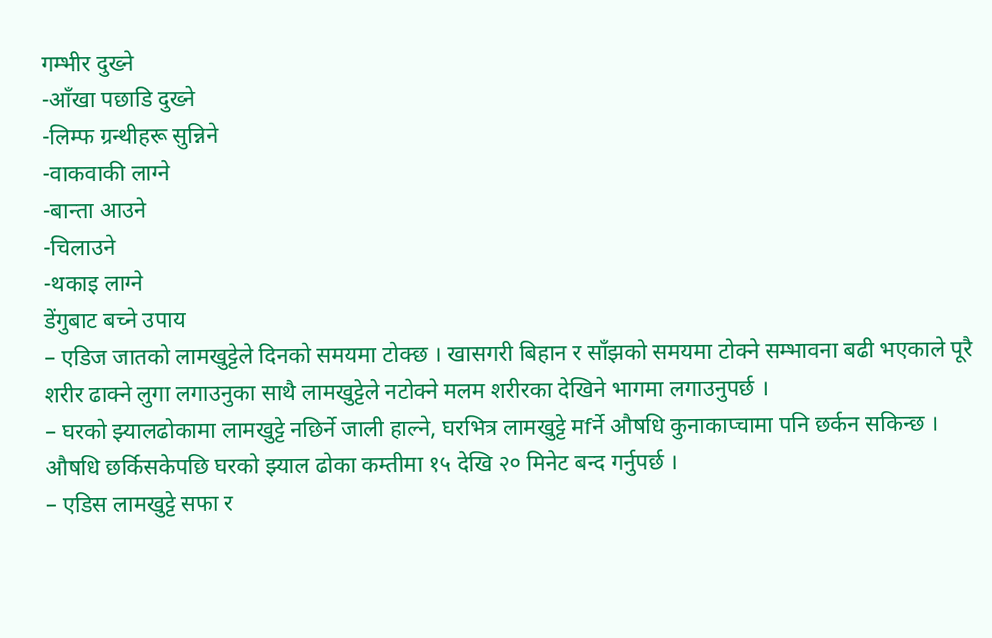गम्भीर दुख्ने
-आँखा पछाडि दुख्ने
-लिम्फ ग्रन्थीहरू सुन्निने
-वाकवाकी लाग्ने
-बान्ता आउने
-चिलाउने
-थकाइ लाग्ने
डेंगुबाट बच्ने उपाय
– एडिज जातको लामखुट्टेले दिनको समयमा टोक्छ । खासगरी बिहान र साँझको समयमा टोक्ने सम्भावना बढी भएकाले पूरै शरीर ढाक्ने लुगा लगाउनुका साथै लामखुट्टेले नटोक्ने मलम शरीरका देखिने भागमा लगाउनुपर्छ ।
– घरको झ्यालढोकामा लामखुट्टे नछिर्ने जाली हाल्ने, घरभित्र लामखुट्टे मfर्ने औषधि कुनाकाप्चामा पनि छर्कन सकिन्छ । औषधि छर्किसकेपछि घरको झ्याल ढोका कम्तीमा १५ देखि २० मिनेट बन्द गर्नुपर्छ ।
– एडिस लामखुट्टे सफा र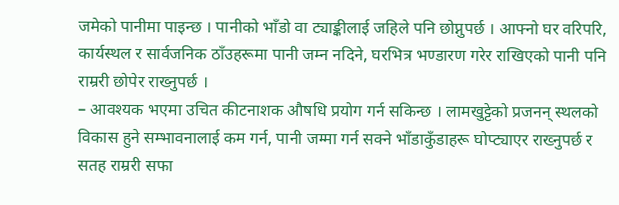जमेको पानीमा पाइन्छ । पानीको भाँडो वा ट्याङ्कीलाई जहिले पनि छोप्नुपर्छ । आफ्नो घर वरिपरि, कार्यस्थल र सार्वजनिक ठाँउहरूमा पानी जम्न नदिने, घरभित्र भण्डारण गरेर राखिएको पानी पनि राम्ररी छोपेर राख्नुपर्छ ।
– आवश्यक भएमा उचित कीटनाशक औषधि प्रयोग गर्न सकिन्छ । लामखुट्टेको प्रजनन् स्थलको विकास हुने सम्भावनालाई कम गर्न, पानी जम्मा गर्न सक्ने भाँडाकुँडाहरू घोप्ट्याएर राख्नुपर्छ र सतह राम्ररी सफा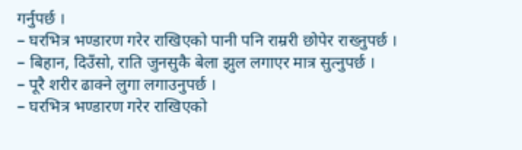गर्नुपर्छ ।
– घरभित्र भण्डारण गरेर राखिएको पानी पनि राम्ररी छोपेर राख्नुपर्छ ।
– बिहान, दिउँसो, राति जुनसुकै बेला झुल लगाएर मात्र सुत्नुपर्छ ।
– पूरै शरीर ढाक्ने लुगा लगाउनुपर्छ ।
– घरभित्र भण्डारण गरेर राखिएको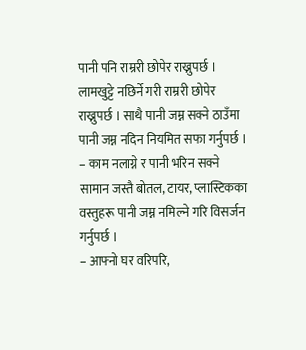पानी पनि राम्ररी छोपेर राख्नुपर्छ । लामखुट्टे नछिर्ने गरी राम्ररी छोपेर राख्नुपर्छ । साथै पानी जम्न सक्ने ठाउँमा पानी जम्न नदिन नियमित सफा गर्नुपर्छ ।
– काम नलाग्ने र पानी भरिन सक्ने सामान जस्तै बोतल, टायर, प्लास्टिकका वस्तुहरू पानी जम्न नमिल्ने गरि विसर्जन गर्नुपर्छ ।
– आफ्नो घर वरिपरि,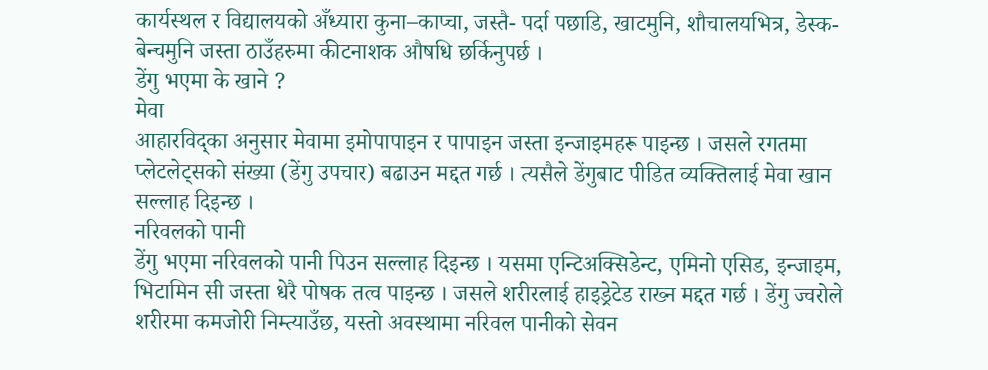कार्यस्थल र विद्यालयको अँध्यारा कुना–काप्चा, जस्तै- पर्दा पछाडि, खाटमुनि, शौचालयभित्र, डेस्क-बेन्चमुनि जस्ता ठाउँहरुमा कीटनाशक औषधि छर्किनुपर्छ ।
डेंगु भएमा के खाने ?
मेवा
आहारविद्का अनुसार मेवामा इमोपापाइन र पापाइन जस्ता इन्जाइमहरू पाइन्छ । जसले रगतमा प्लेटलेट्सको संख्या (डेंगु उपचार) बढाउन मद्दत गर्छ । त्यसैले डेंगुबाट पीडित व्यक्तिलाई मेवा खान सल्लाह दिइन्छ ।
नरिवलको पानी
डेंगु भएमा नरिवलको पानी पिउन सल्लाह दिइन्छ । यसमा एन्टिअक्सिडेन्ट, एमिनो एसिड, इन्जाइम, भिटामिन सी जस्ता धेरै पोषक तत्व पाइन्छ । जसले शरीरलाई हाइड्रेटेड राख्न मद्दत गर्छ । डेंगु ज्वरोले शरीरमा कमजोरी निम्त्याउँछ, यस्तो अवस्थामा नरिवल पानीको सेवन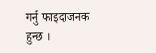गर्नु फाइदाजनक हुन्छ ।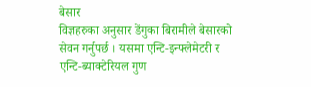बेसार
विज्ञहरुका अनुसार डेंगुका बिरामीले बेसारको सेवन गर्नुपर्छ । यसमा एन्टि-इन्फ्लेमेटरी र एन्टि-ब्याक्टेरियल गुण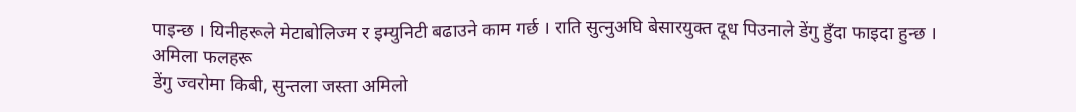पाइन्छ । यिनीहरूले मेटाबोलिज्म र इम्युनिटी बढाउने काम गर्छ । राति सुत्नुअघि बेसारयुक्त दूध पिउनाले डेंगु हुँदा फाइदा हुन्छ ।
अमिला फलहरू
डेंगु ज्वरोमा किबी, सुन्तला जस्ता अमिलो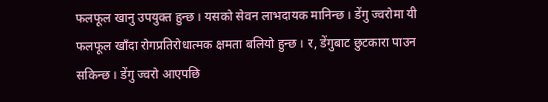फलफूल खानु उपयुक्त हुन्छ । यसको सेवन लाभदायक मानिन्छ । डेंगु ज्वरोमा यी फलफूल खाँदा रोगप्रतिरोधात्मक क्षमता बलियो हुन्छ । र, डेंगुबाट छुटकारा पाउन सकिन्छ । डेंगु ज्वरो आएपछि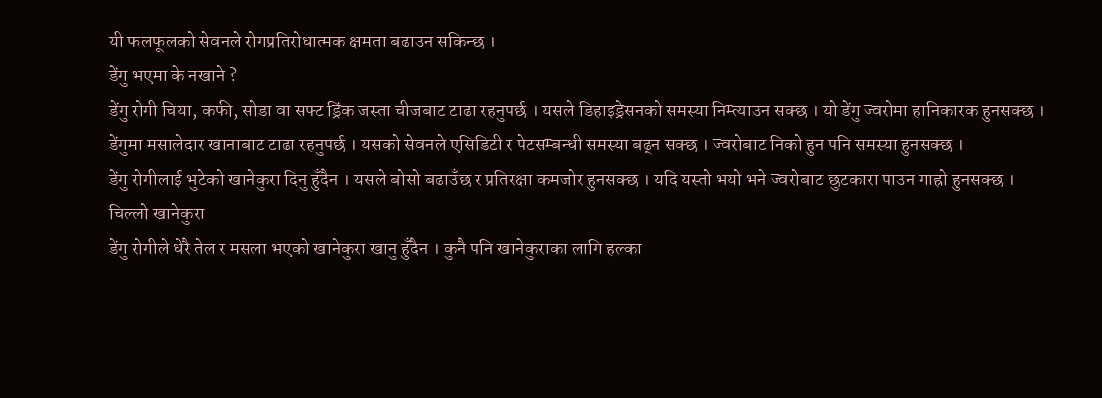यी फलफूलको सेवनले रोगप्रतिरोधात्मक क्षमता बढाउन सकिन्छ ।
डेंगु भएमा के नखाने ?
डेंगु रोगी चिया, कफी, सोडा वा सफ्ट ड्रिंक जस्ता चीजबाट टाढा रहनुपर्छ । यसले डिहाइड्रेसनको समस्या निम्त्याउन सक्छ । यो डेंगु ज्वरोमा हानिकारक हुनसक्छ ।
डेंगुमा मसालेदार खानाबाट टाढा रहनुपर्छ । यसको सेवनले एसिडिटी र पेटसम्बन्धी समस्या बढ्न सक्छ । ज्वरोबाट निको हुन पनि समस्या हुनसक्छ ।
डेंगु रोगीलाई भुटेको खानेकुरा दिनु हुँदैन । यसले बोसो बढाउँछ र प्रतिरक्षा कमजोर हुनसक्छ । यदि यस्तो भयो भने ज्वरोबाट छुटकारा पाउन गाह्रो हुनसक्छ ।
चिल्लो खानेकुरा
डेंगु रोगीले धेरै तेल र मसला भएको खानेकुरा खानु हुँदैन । कुनै पनि खानेकुराका लागि हल्का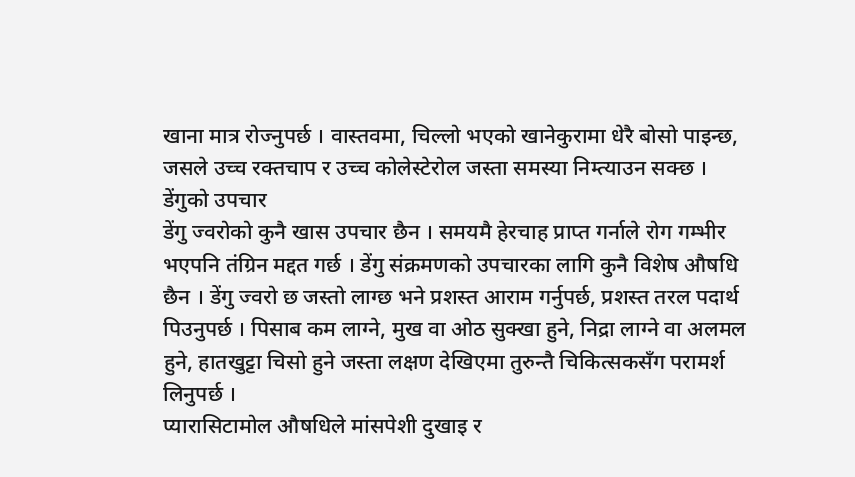खाना मात्र रोज्नुपर्छ । वास्तवमा, चिल्लो भएको खानेकुरामा धेरै बोसो पाइन्छ, जसले उच्च रक्तचाप र उच्च कोलेस्टेरोल जस्ता समस्या निम्त्याउन सक्छ ।
डेंगुको उपचार
डेंगु ज्वरोको कुनै खास उपचार छैन । समयमै हेरचाह प्राप्त गर्नाले रोग गम्भीर भएपनि तंग्रिन मद्दत गर्छ । डेंगु संक्रमणको उपचारका लागि कुनै विशेष औषधि छैन । डेंगु ज्वरो छ जस्तो लाग्छ भने प्रशस्त आराम गर्नुपर्छ, प्रशस्त तरल पदार्थ पिउनुपर्छ । पिसाब कम लाग्ने, मुख वा ओठ सुक्खा हुने, निद्रा लाग्ने वा अलमल हुने, हातखुट्टा चिसो हुने जस्ता लक्षण देखिएमा तुरुन्तै चिकित्सकसँग परामर्श लिनुपर्छ ।
प्यारासिटामोल औषधिले मांसपेशी दुखाइ र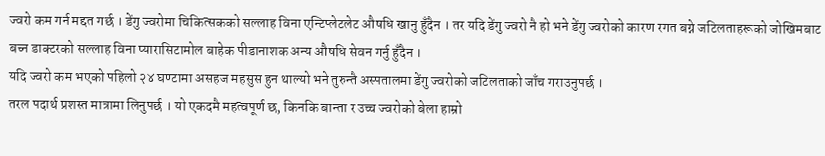ज्वरो कम गर्न मद्दत गर्छ । डेंगु ज्वरोमा चिकित्सकको सल्लाह विना एन्टिप्लेटलेट औषधि खानु हुँदैन । तर यदि डेंगु ज्वरो नै हो भने डेंगु ज्वरोको कारण रगत बग्ने जटिलताहरूको जोखिमबाट बच्न डाक्टरको सल्लाह विना प्यारासिटामोल बाहेक पीडानाशक अन्य औषधि सेवन गर्नु हुँदैन ।
यदि ज्वरो कम भएको पहिलो २४ घण्टामा असहज महसुस हुन थाल्यो भने तुरुन्तै अस्पतालमा डेंगु ज्वरोको जटिलताको जाँच गराउनुपर्छ ।
तरल पदार्थ प्रशस्त मात्रामा लिनुपर्छ । यो एकदमै महत्वपूर्ण छ, किनकि बान्ता र उच्च ज्वरोको बेला हाम्रो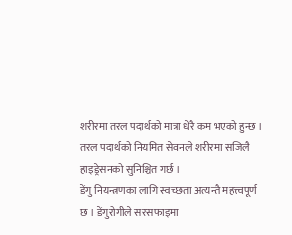शरीरमा तरल पदार्थको मात्रा धेरै कम भएको हुन्छ । तरल पदार्थको नियमित सेवनले शरीरमा सजिलै हाइड्रेसनको सुनिश्चित गर्छ ।
डेंगु नियन्त्रणका लागि स्वच्छता अत्यन्तै महत्त्वपूर्ण छ । डेंगुरोगीले सरसफाइमा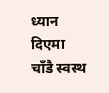ध्यान दिएमा चाँडै स्वस्थ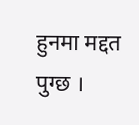हुनमा मद्दत पुग्छ ।